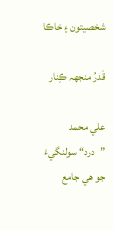شخصيتون ۽ خاڪا

قَدرُ منجهہ ڪِنار

علي محمد ”درد“ سولنگيءَ جو هي جامع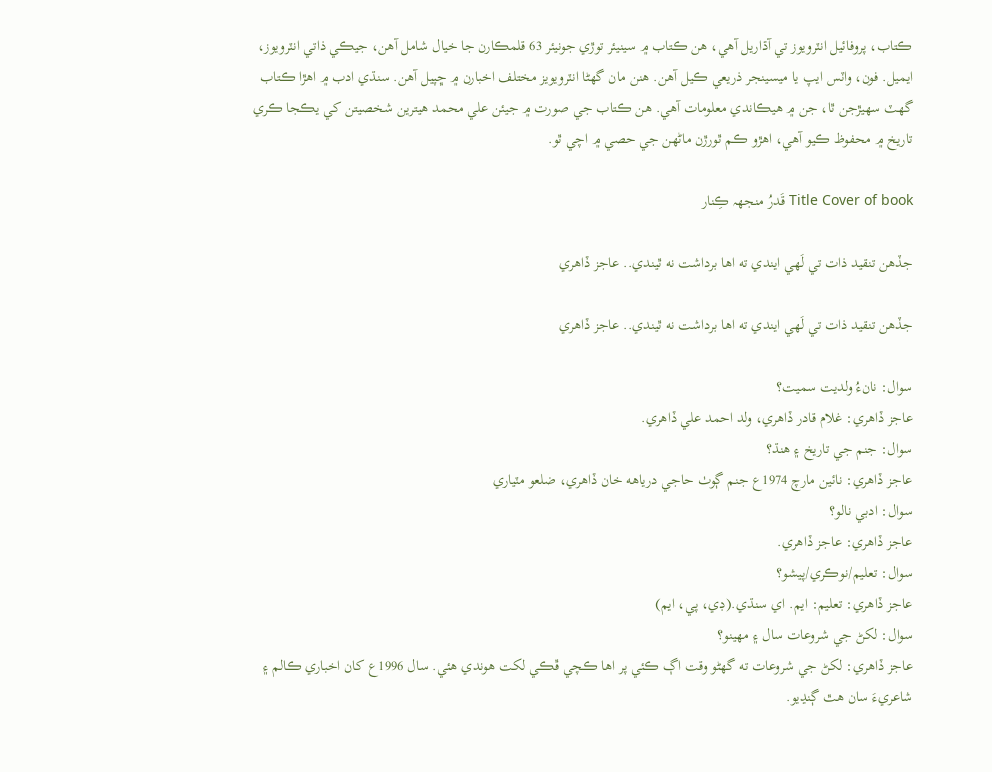ڪتاب، پروفائيل انٽرويوز تي آڌاريل آهي، هن ڪتاب ۾ سينيئر توڙي جونيئر 63 قلمڪارن جا خيال شامل آهن، جيڪي ذاتي انٽرويوز، ايميل. فون، واٽس ايپ يا ميسينجر ذريعي ڪيل آھن. ھنن مان گهڻا انٽرويويز مختلف اخبارن ۾ ڇپيل آھن. سنڌي ادب ۾ اهڙا ڪتاب گهٽ سھيڙجن ٿا، جن ۾ هيڪاندي معلومات آهي. هن ڪتاب جي صورت ۾ جيئن علي محمد هيترين شخصيتن کي يڪجا ڪري تاريخ ۾ محفوظ ڪيو آهي، اهڙو ڪم ٿورڙن ماڻھن جي حصي ۾ اچي ٿو.

Title Cover of book قَدرُ منجهہ ڪِنار

جڏهن تنقيد ذات تي لَهي ايندي ته اها برداشت نه ٿيندي.. عاجز ڏاهري

جڏهن تنقيد ذات تي لَهي ايندي ته اها برداشت نه ٿيندي.. عاجز ڏاهري

سوال: نانءُ ولديت سميت؟
عاجز ڏاهري: غلام قادر ڏاھري، ولد احمد علي ڏاھري.
سوال: جنم جي تاريخ ۽ هنڌ؟
عاجز ڏاهري: نائين مارچ 1974ع جنم ڳوٺ حاجي درياهه خان ڏاھري، ضلعو مٽياري
سوال: ادبي نالو؟
عاجز ڏاهري: عاجز ڏاھري.
سوال: تعليم/نوڪري/پيشو؟
عاجز ڏاهري: تعليم: ايم. اي سنڌي.(ڊي، پي، ايم)
سوال: لکڻ جي شروعات سال ۽ مهينو؟
عاجز ڏاهري: لکڻ جي شروعات ته گھڻو وقت اڳ ڪئي پر اھا ڪچي ڦڪي لکت ھوندي ھئي. سال 1996ع کان اخباري ڪالم ۽ شاعريءَ سان ھٿ ڳنڍيو.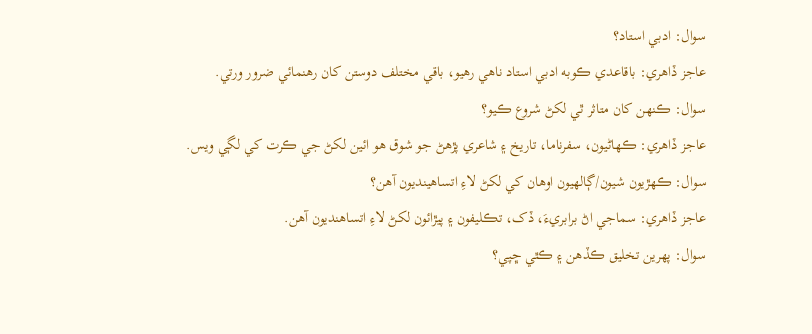سوال: ادبي استاد؟
عاجز ڏاهري: باقاعدي ڪوبه ادبي استاد ناھي رھيو، باقي مختلف دوستن کان رھنمائي ضرور ورتي.
سوال: ڪنهن کان متاثر ٿي لکڻ شروع ڪيو؟
عاجز ڏاهري: ڪھاڻيون، سفرناما، تاريخ ۽ شاعري پڙھڻ جو شوق هو ائين لکڻ جي ڪرت کي لڳي ويس.
سوال: ڪهڙيون شيون/ڳالهيون اوهان کي لکڻ لاءِ اتساهينديون آهن؟
عاجز ڏاهري: سماجي اڻ برابريءَ، ڏک، تڪليفون ۽ پيڙائون لکڻ لاءِ اتساھنديون آھن.
سوال: پهرين تخليق ڪڏهن ۽ ڪٿي ڇپي؟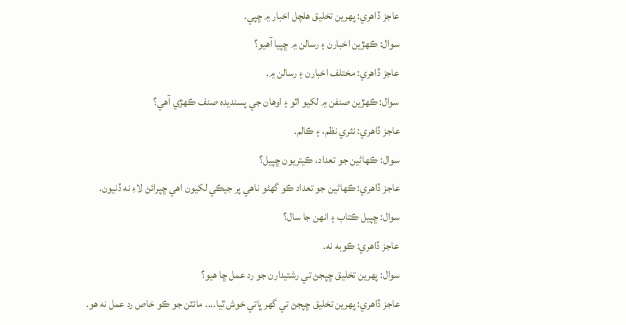عاجز ڏاهري: پھرين تخليق ھلچل اخبار ۾ ڇپي.
سوال: ڪهڙين اخبارن ۽ رسالن ۾ ڇپيا آهيو؟
عاجز ڏاهري: مختلف اخبارن ۽ رسالن ۾.
سوال: ڪهڙين صنفن ۾ لکيو اٿو ۽ اوهان جي پسنديده صنف ڪهڙي آهي؟
عاجز ڏاهري: نثري نظم، ۽ ڪالم.
سوال: ڪهاڻين جو تعداد، ڪيتريون ڇپيل؟
عاجز ڏاهري: ڪھاڻين جو تعداد ڪو گھڻو ناھي پر جيڪي لکيون اھي ڇپرائڻ لاءِ نه ڏنيون.
سوال: ڇپيل ڪتاب ۽ انهن جا سال؟
عاجز ڏاهري: ڪوبه نه.
سوال: پهرين تخليق ڇپجڻ تي رشتيدارن جو رد عمل ڇا هيو؟
عاجز ڏاهري: پھرين تخليق ڇپجڻ تي گھر ڀاتي خوش ٿيا.... مائٽن جو ڪو خاص رد عمل نه ھو.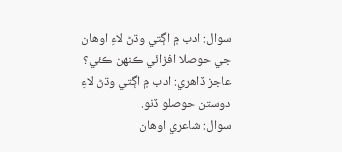سوال: ادب ۾ اڳتي وڌڻ لاءِ اوهان جي حوصلا افزائي ڪنهن ڪئي؟
عاجز ڏاهري: ادب ۾ اڳتي وڌڻ لاءِ دوستن حوصلو ڏنو.
سوال: شاعري اوهان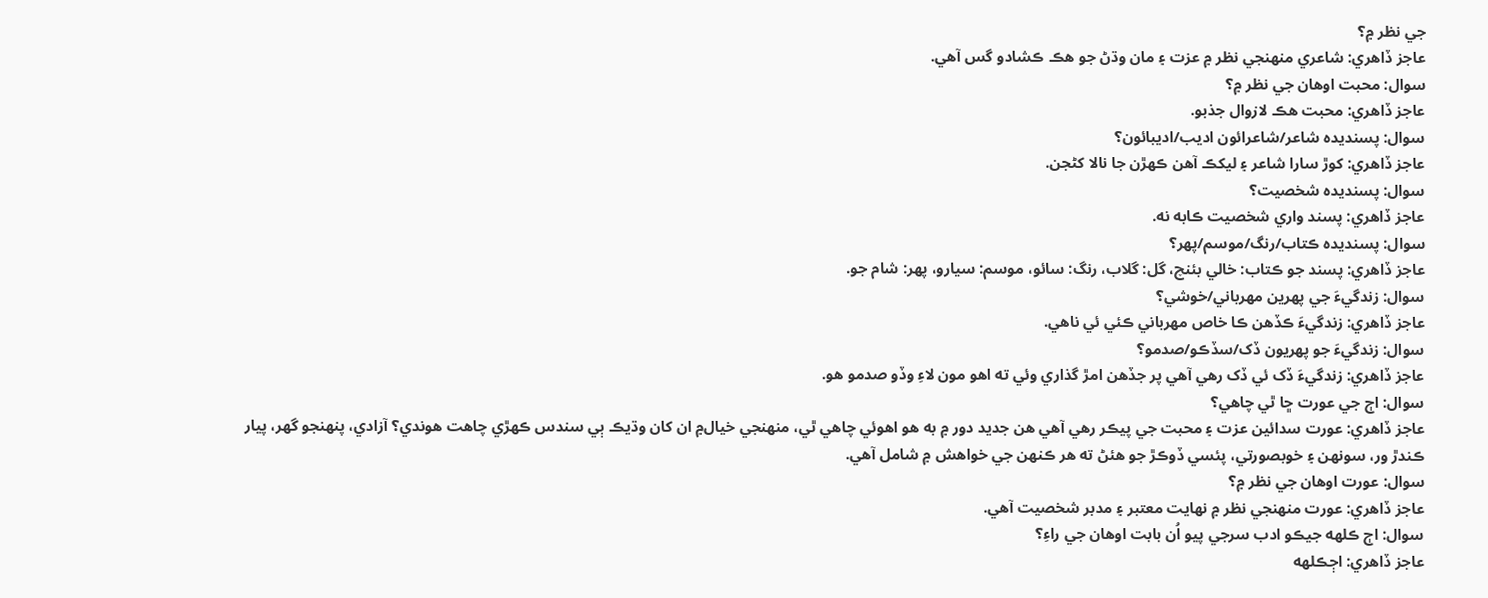جي نظر ۾؟
عاجز ڏاهري: شاعري منھنجي نظر ۾ عزت ۽ مان وڌڻ جو ھڪ ڪشادو گس آھي.
سوال: محبت اوهان جي نظر ۾؟
عاجز ڏاهري: محبت ھڪ لازوال جذبو.
سوال: پسنديده شاعر/شاعرائون اديب/اديبائون؟
عاجز ڏاهري: کوڙ سارا شاعر ۽ ليکڪ آھن ڪھڙن جا نالا کڻجن.
سوال: پسنديده شخصيت؟
عاجز ڏاهري: پسند واري شخصيت ڪابه نه.
سوال: پسنديده ڪتاب/رنگ/موسم/پهر؟
عاجز ڏاهري: پسند جو ڪتاب: خالي بئنچ، گل: گلاب، رنگ: سائو، موسم: سيارو، پھر: شام جو.
سوال: زندگيءَ جي پهرين مهرباني/خوشي؟
عاجز ڏاهري: زندگيءَ ڪڏھن ڪا خاص مھرباني ڪئي ئي ناھي.
سوال: زندگيءَ جو پهريون ڏک/سڏڪو/صدمو؟
عاجز ڏاهري: زندگيءَ ڏک ئي ڏک رھي آھي پر جڏھن امڙ گذاري وئي ته اھو مون لاءِ وڏو صدمو ھو.
سوال: اڄ جي عورت ڇا ٿي چاهي؟
عاجز ڏاهري: عورت سدائين عزت ۽ محبت جي پيڪر رھي آھي ھن جديد دور ۾ به ھو اھوئي چاھي ٿي، منھنجي خيال۾ ان کان وڌيڪ ٻي سندس ڪھڙي چاھت ھوندي؟ آزادي، پنھنجو گھر، پيار ڪندڙ ور، سونھن ۽ خوبصورتي، پئسي ڏوڪڙ جو ھئڻ ته ھر ڪنھن جي خواھش ۾ شامل آھي.
سوال: عورت اوهان جي نظر ۾؟
عاجز ڏاهري: عورت منھنجي نظر ۾ نھايت معتبر ۽ مدبر شخصيت آھي.
سوال: اڄ ڪلهه جيڪو ادب سرجي پيو اُن بابت اوهان جي راءِ؟
عاجز ڏاهري: اڄڪلهه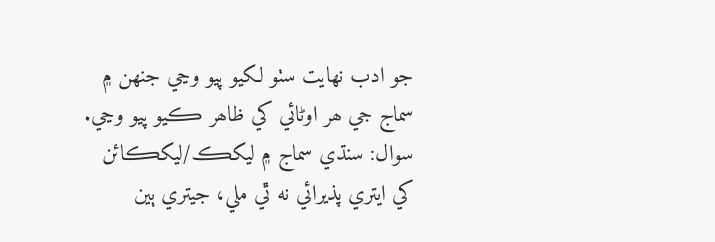جو ادب نھايت سٺو لکيو پيو وڃي جنھن ۾ سماج جي ھر اوڻائي کي ظاھر ڪيو پيو وڃي.
سوال: سنڌي سماج ۾ ليکڪ/ليکڪائن کي ايتري پذيرائي نه ٿي ملي، جيتري ٻين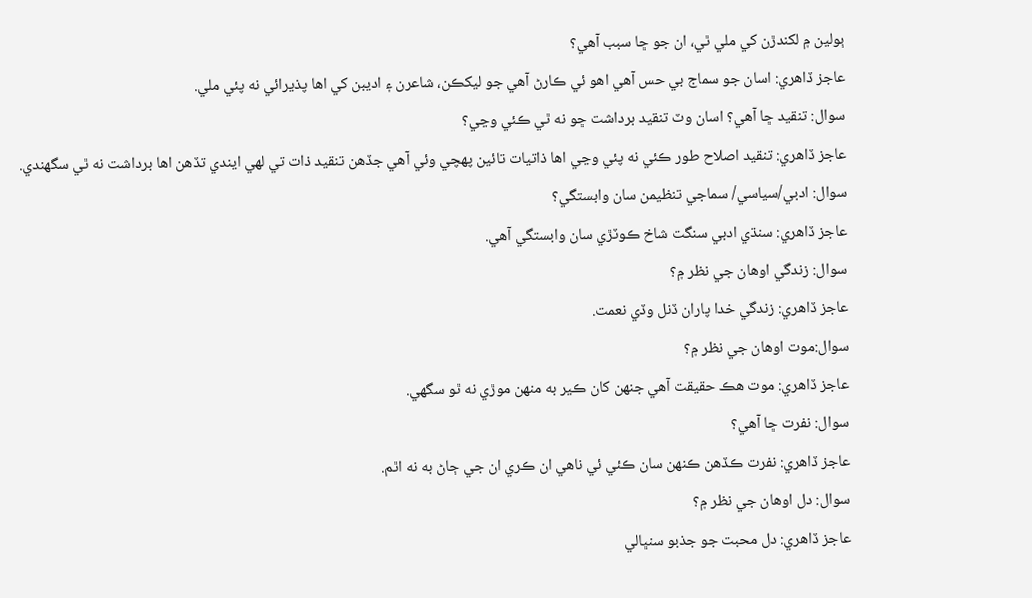ٻولين ۾ لکندڙن کي ملي ٿي، ان جو ڇا سبب آهي؟
عاجز ڏاهري: اسان جو سماج بي حس آھي اھو ئي ڪارڻ آهي جو ليکڪن، شاعرن ۽ اديبن کي اھا پذيرائي نه پئي ملي.
سوال: تنقيد ڇا آهي؟ اسان وٽ تنقيد برداشت ڇو نه ٿي ڪئي وڃي؟
عاجز ڏاهري: تنقيد اصلاح طور ڪئي نه پئي وڃي اھا ذاتيات تائين پھچي وئي آهي جڏھن تنقيد ذات تي لھي ايندي تڏھن اھا برداشت نه ٿي سگھندي.
سوال: ادبي/سياسي/ سماجي تنظيمن سان وابستگي؟
عاجز ڏاهري: سنڌي ادبي سنگت شاخ ڪوٽڙي سان وابستگي آھي.
سوال: زندگي اوهان جي نظر ۾؟
عاجز ڏاهري: زندگي خدا پاران ڏنل وڏي نعمت.
سوال:موت اوهان جي نظر ۾؟
عاجز ڏاهري: موت ھڪ حقيقت آھي جنھن کان ڪير به منھن موڙي نه ٿو سگهي.
سوال: نفرت ڇا آهي؟
عاجز ڏاهري: نفرت ڪڏھن ڪنھن سان ڪئي ئي ناھي ان ڪري ان جي ڄاڻ به نه اٿم.
سوال: دل اوهان جي نظر ۾؟
عاجز ڏاهري: دل محبت جو جذبو سنڀالي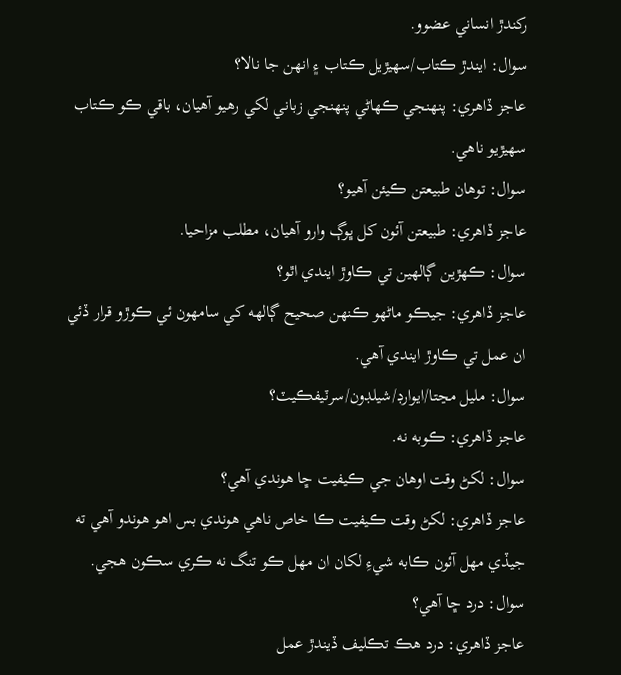رکندڙ انساني عضوو.
سوال: ايندڙ ڪتاب/سهيڙيل ڪتاب ۽ انهن جا نالا؟
عاجز ڏاهري: پنھنجي ڪھاڻي پنھنجي زباني لکي رھيو آھيان، باقي ڪو ڪتاب سھيڙيو ناھي.
سوال: توهان طبيعتن ڪيئن آهيو؟
عاجز ڏاهري: طبيعتن آئون کل ڀوڳ وارو آھيان، مطلب مزاحيا.
سوال: ڪهڙين ڳالهين تي ڪاوڙ ايندي اٿو؟
عاجز ڏاهري: جيڪو ماڻھو ڪنھن صحيح ڳالھه کي سامھون ئي ڪوڙو قرار ڏئي ان عمل تي ڪاوڙ ايندي آهي.
سوال: مليل مڃتا/ايوارڊ/شيلڊون/سرٽيفڪيٽ؟
عاجز ڏاهري: ڪوبه نه.
سوال: لکڻ وقت اوهان جي ڪيفيت ڇا هوندي آهي؟
عاجز ڏاهري: لکڻ وقت ڪيفيت ڪا خاص ناھي ھوندي بس اھو ھوندو آھي ته جيڏي مھل آئون ڪابه شيءِ لکان ان مھل ڪو تنگ نه ڪري سڪون ھجي.
سوال: درد ڇا آهي؟
عاجز ڏاهري: درد ھڪ تڪليف ڏيندڙ عمل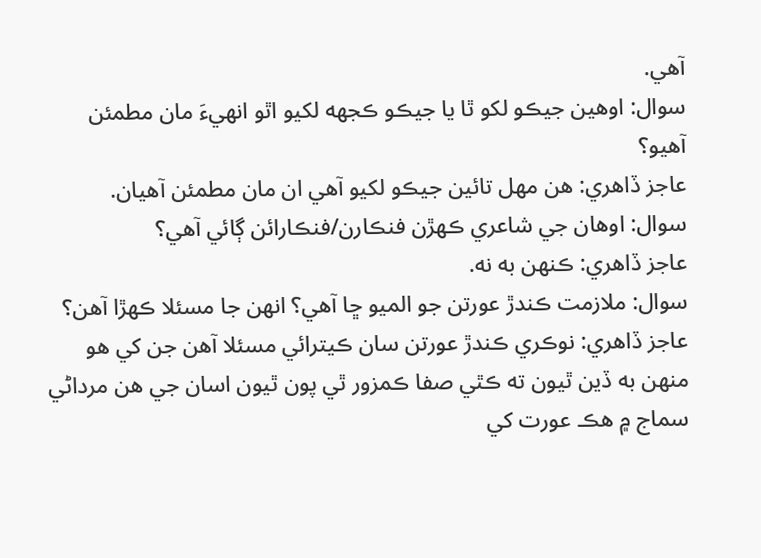آهي.
سوال: اوهين جيڪو لکو ٿا يا جيڪو ڪجهه لکيو اٿو انهيءَ مان مطمئن آهيو؟
عاجز ڏاهري: ھن مھل تائين جيڪو لکيو آهي ان مان مطمئن آھيان.
سوال: اوهان جي شاعري ڪهڙن فنڪارن/فنڪارائن ڳائي آهي؟
عاجز ڏاهري: ڪنھن به نه.
سوال: ملازمت ڪندڙ عورتن جو الميو ڇا آهي؟ انهن جا مسئلا ڪهڙا آهن؟
عاجز ڏاهري: نوڪري ڪندڙ عورتن سان ڪيترائي مسئلا آهن جن کي ھو منھن به ڏين ٿيون ته ڪٿي صفا ڪمزور ٿي پون ٿيون اسان جي ھن مرداڻي سماج ۾ ھڪ عورت کي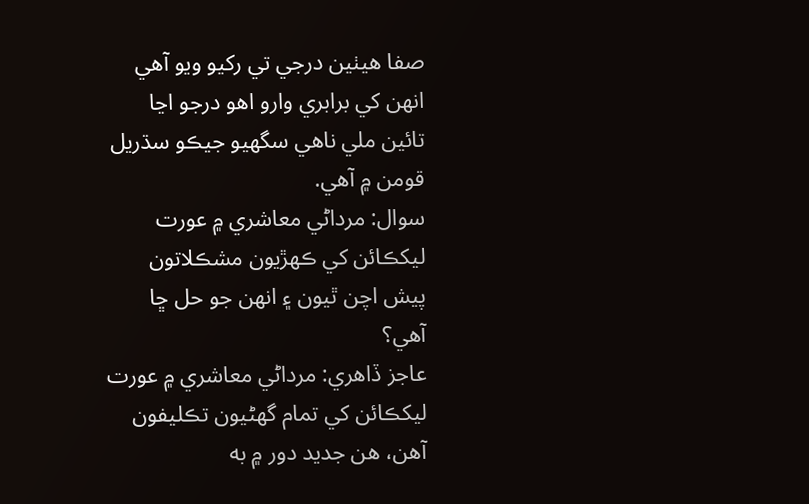صفا ھيٺين درجي تي رکيو ويو آهي انھن کي برابري وارو اھو درجو اڃا تائين ملي ناھي سگھيو جيڪو سڌريل قومن ۾ آھي.
سوال: مرداڻي معاشري ۾ عورت ليکڪائن کي ڪهڙيون مشڪلاتون پيش اچن ٿيون ۽ انهن جو حل ڇا آهي؟
عاجز ڏاهري: مرداڻي معاشري ۾ عورت ليکڪائن کي تمام گھڻيون تڪليفون آھن، ھن جديد دور ۾ به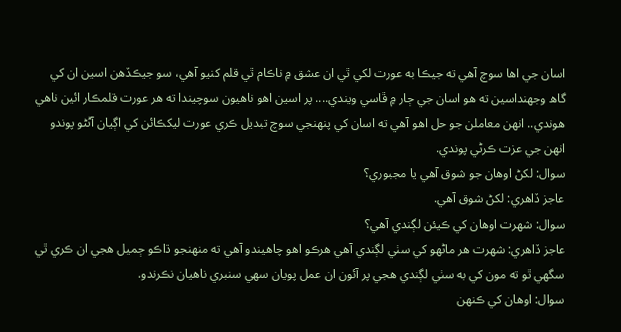اسان جي اھا سوچ آھي ته جيڪا به عورت لکي ٿي ان عشق ۾ ناڪام ٿي قلم کنيو آھي، سو جيڪڏھن اسين ان کي گاھ وجھنداسين ته ھو اسان جي ڄار ۾ ڦاسي ويندي.... پر اسين اھو ناھيون سوچيندا ته ھر عورت قلمڪار ائين ناھي ھوندي.. انھن معاملن جو حل اھو آھي ته اسان کي پنھنجي سوچ تبديل ڪري عورت ليکڪائن کي اڳيان آڻڻو پوندو انھن جي عزت ڪرڻي پوندي.
سوال: لکڻ اوهان جو شوق آهي يا مجبوري؟
عاجز ڏاهري: لکڻ شوق آھي.
سوال: شهرت اوهان کي ڪيئن لڳندي آهي؟
عاجز ڏاهري: شھرت ھر ماڻھو کي سٺي لڳندي آهي ھرڪو اھو چاھيندو آھي ته منھنجو ڌاڪو ڄميل ھجي ان ڪري ٿي سگھي ٿو ته مون کي به سٺي لڳندي ھجي پر آئون ان عمل پويان سھي سنبري ناھيان نڪرندو.
سوال: اوهان کي ڪنهن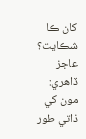کان ڪا شڪايت؟
عاجز ڏاهري: مون کي ذاتي طور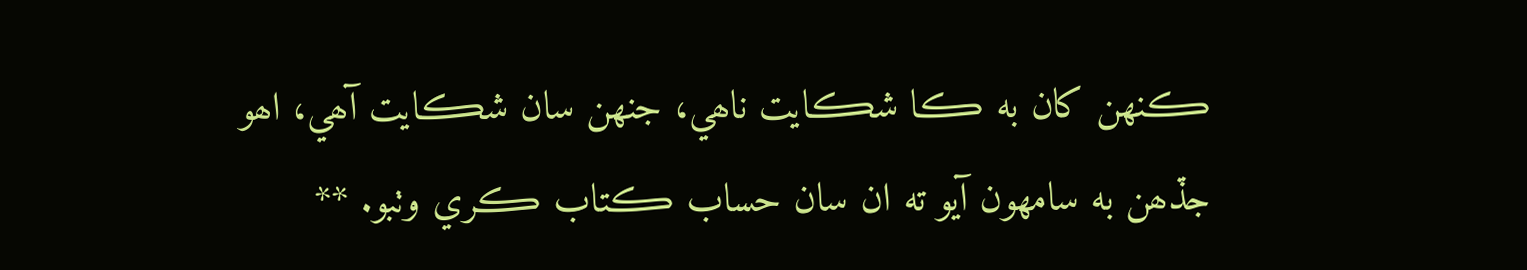ڪنھن کان به ڪا شڪايت ناھي، جنھن سان شڪايت آھي، اھو جڏھن به سامھون آيو ته ان سان حساب ڪتاب ڪري وٺبو. **